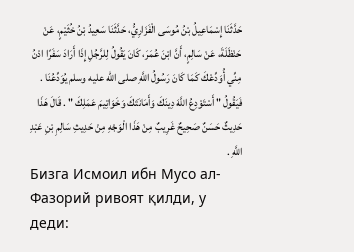حَدَّثَنَا إِسْمَاعِيلُ بْنُ مُوسَى الْفَزَارِيُّ، حَدَّثَنَا سَعِيدُ بْنُ خُثَيْمٍ، عَنْ حَنْظَلَةَ، عَنْ سَالِمٍ، أَنَّ ابْنَ عُمَرَ، كَانَ يَقُولُ لِلرَّجُلِ إِذَا أَرَادَ سَفَرًا ادْنُ مِنِّي أُوَدِّعْكَ كَمَا كَانَ رَسُولُ اللَّهِ صلى الله عليه وسلم يُوَدِّعُنَا . فَيَقُولُ " أَسْتَوْدِعُ اللَّهَ دِينَكَ وَأَمَانَتَكَ وَخَوَاتِيمَ عَمَلِكَ " . قَالَ هَذَا حَدِيثٌ حَسَنٌ صَحِيحٌ غَرِيبٌ مِنْ هَذَا الْوَجْهِ مِنْ حَدِيثِ سَالِمِ بْنِ عَبْدِ اللَّهِ .
Бизга Исмоил ибн Мусо ал-Фазорий ривоят қилди, у деди: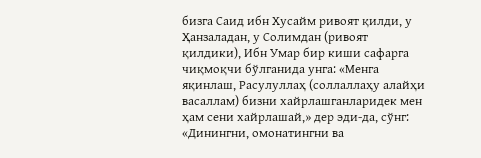бизга Саид ибн Хусайм ривоят қилди, у Ҳанзаладан, у Солимдан (ривоят қилдики), Ибн Умар бир киши сафарга чиқмоқчи бўлганида унга: «Менга яқинлаш, Расулуллаҳ (соллаллаҳу алайҳи васаллам) бизни хайрлашганларидек мен ҳам сени хайрлашай,» дер эди-да, сўнг: «Динингни, омонатингни ва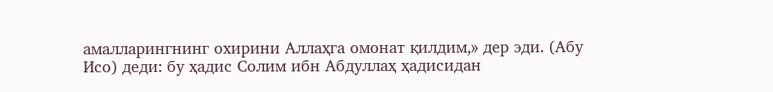амалларингнинг охирини Аллаҳга омонат қилдим,» дер эди. (Абу Исо) деди: бу ҳадис Солим ибн Абдуллаҳ ҳадисидан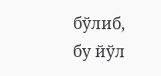бўлиб, бу йўл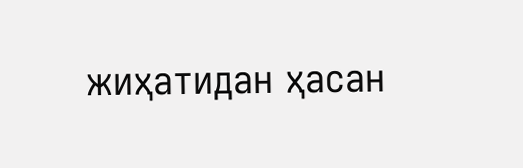жиҳатидан ҳасан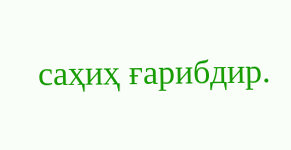саҳиҳ ғарибдир.